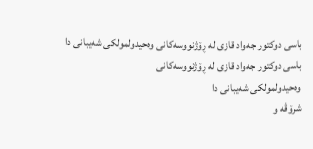باسی دوکتور جەواد قازی لە ڕۆژنووسەکانی وەحیدولمولکی شەیبانی دا
باسی دوکتور جەواد قازی لە ڕۆژنووسەکانی
وەحیدولمولکی شەیبانی دا
شرۆڤە و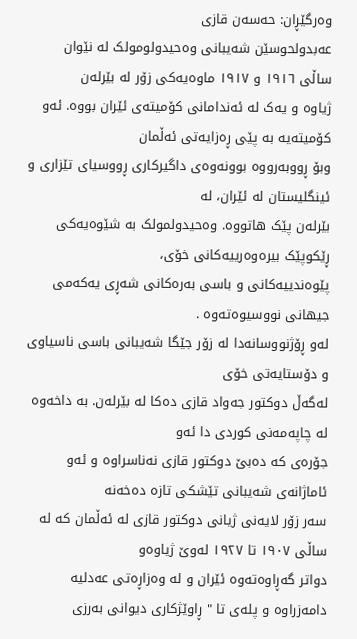وەرگێڕان: حەسەن قازی
عەبدولحوسێن شەیبانی وەحیدولومولک لە نێوان
ساڵی ١٩١٦ و ١٩١٧ ماوەیەکی زۆر لە بێرلەن
ژیاوە و یەک لە ئەندامانی کۆمیتەی ئێران بووە. ئەو کۆمیتەیە بە پێی ڕەزایەتی ئەڵمان
وبۆ ڕووبەرووە بوونەوەی داگیرکاری ڕووسیای تێزاری و ئینگلیستان لە ئێران، لە
بێرلەن پێک هاتووە. وەحیدولمولک بە شێوەیەکی ڕێکوپێک بیرەوەرییەکانی خۆی،
پێوەندییەکانی و باسی بەرەکانی شەڕی یەکەمی جیهانی نووسیوەتەوە .
لەو ڕۆژنووسانەدا لە زۆر جێگا شەیبانی باسی ناسیاوی و دۆستایەتی خۆی
لەگەڵ دوکتور جەواد قازی دەکا لە بێرلەن. بە داخەوە لە چاپەمەنی کوردی دا ئەو
جۆرەی کە دەبێ دوکتور قازی نەناسراوە و ئەو ئاماژانەی شەیبانی تێشکی تازە دەخەنە
سەر زۆر لایەنی ژیانی دوکتور قازی لە ئەڵمان کە لە ساڵی ١٩٠٧ تا ١٩٢٧ لەوێ ژیاوەو
دواتر گەڕاوەتەوە ئێران و لە وەزاڕەتی عەدلیە دامەزراوە و پلەی تا " ڕاوێژکاری دیوانی بەرزی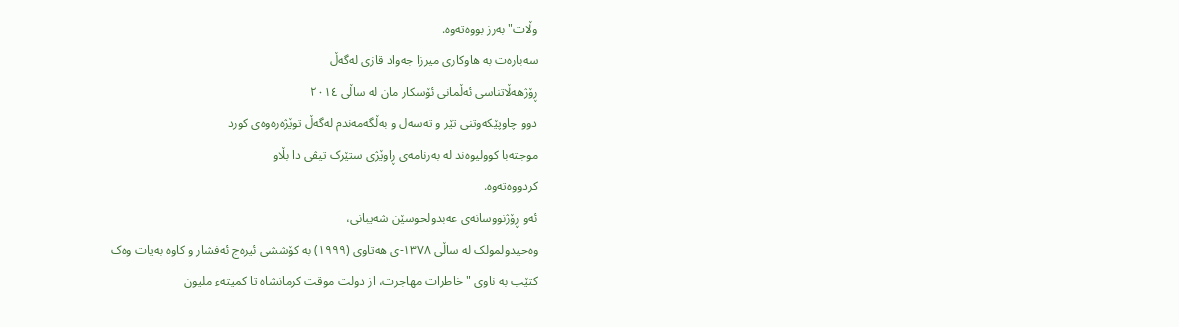وڵات" بەرز بووەتەوە.
سەبارەت بە هاوکاری میرزا جەواد قازی لەگەڵ
ڕۆژهەڵاتناسی ئەڵمانی ئۆسکار مان لە ساڵی ٢٠١٤
دوو چاوپێکەوتنی تێر و تەسەل و بەڵگەمەندم لەگەڵ توێژەرەوەی کورد
موجتەبا کوولیوەند لە بەرنامەی ڕاوێژی ستێرک تیڤی دا بڵاو
کردووەتەوە.
ئەو ڕۆژنووسانەی عەبدولحوسێن شەیبانی،
وەحیدولمولک لە ساڵی ١٣٧٨-ی هەتاوی (١٩٩٩) بە کۆششی ئیرەج ئەفشار و کاوە بەیات وەک
کتێب بە ناوی " خاطرات مهاجرت، از دولت موقت کرمانشاە تا کمیتەء ملیون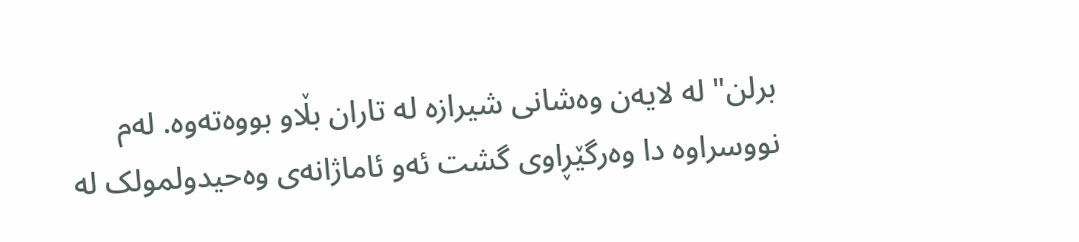برلن" لە لایەن وەشانی شیرازە لە تاران بڵاو بووەتەوە. لەم
نووسراوە دا وەرگێڕاوی گشت ئەو ئاماژانەی وەحیدولمولک لە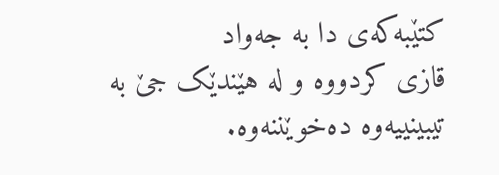کتێبەکەی دا بە جەواد
قازی کردووە و لە هێندێک جێ بە تیبینییەوە دەخوێننەوە.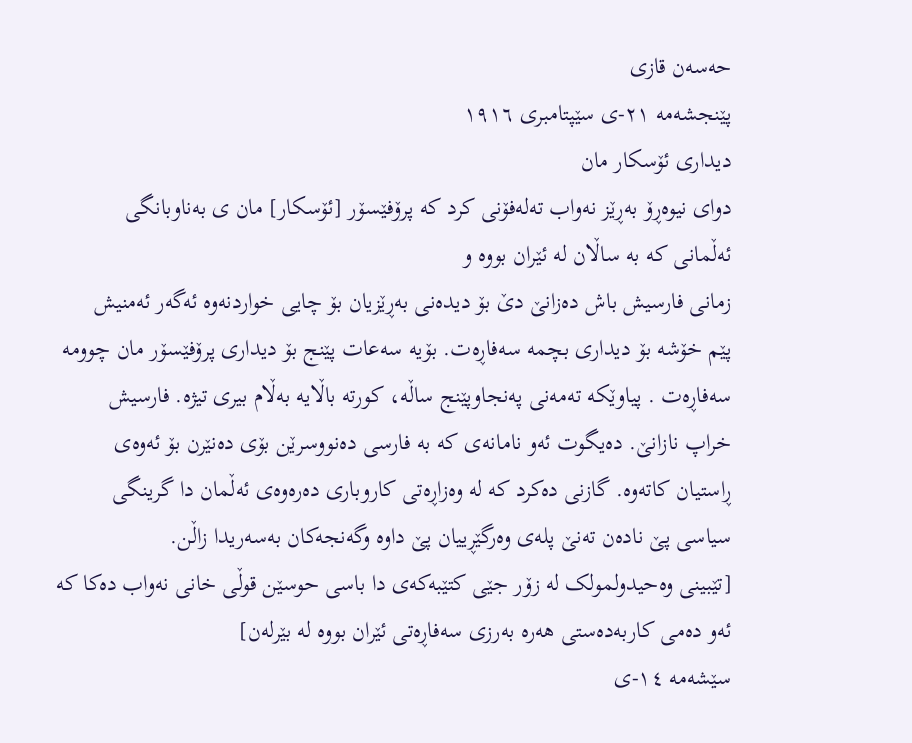حەسەن قازی
پێنجشەمە ٢١-ی سێپتامبری ١٩١٦
دیداری ئۆسکار مان
دوای نیوەڕۆ بەڕێز نەواب تەلەفۆنی کرد کە پرۆفێسۆر [ئۆسکار] مان ی بەناوبانگی
ئەڵمانی کە بە ساڵان لە ئێران بووە و
زمانی فارسیش باش دەزانێ دێ بۆ دیدەنی بەڕێزیان بۆ چایی خواردنەوە ئەگەر ئەمنیش
پێم خۆشە بۆ دیداری بچمە سەفاڕەت. بۆیە سەعات پێنج بۆ دیداری پرۆفێسۆر مان چوومە
سەفاڕەت . پیاوێکە تەمەنی پەنجاوپێنج ساڵە، کورتە باڵایە بەڵام بیری تیژە. فارسیش
خراپ نازانێ. دەیگوت ئەو نامانەی کە بە فارسی دەنووسرێن بۆی دەنێرن بۆ ئەوەی
ڕاستیان کاتەوە. گازنی دەکرد کە لە وەزاڕەتی کاروباری دەرەوەی ئەڵمان دا گرینگی
سیاسی پێ نادەن تەنێ پلەی وەرگێڕییان پێ داوە وگەنجەکان بەسەریدا زاڵن.
[تێبینی وەحیدولمولک لە زۆر جێی کتێبەکەی دا باسی حوسێن قوڵی خانی نەواب دەکا کە
ئەو دەمی کاربەدەستی هەرە بەرزی سەفاڕەتی ئێران بووە لە بێرلەن]
سێشەمە ١٤-ی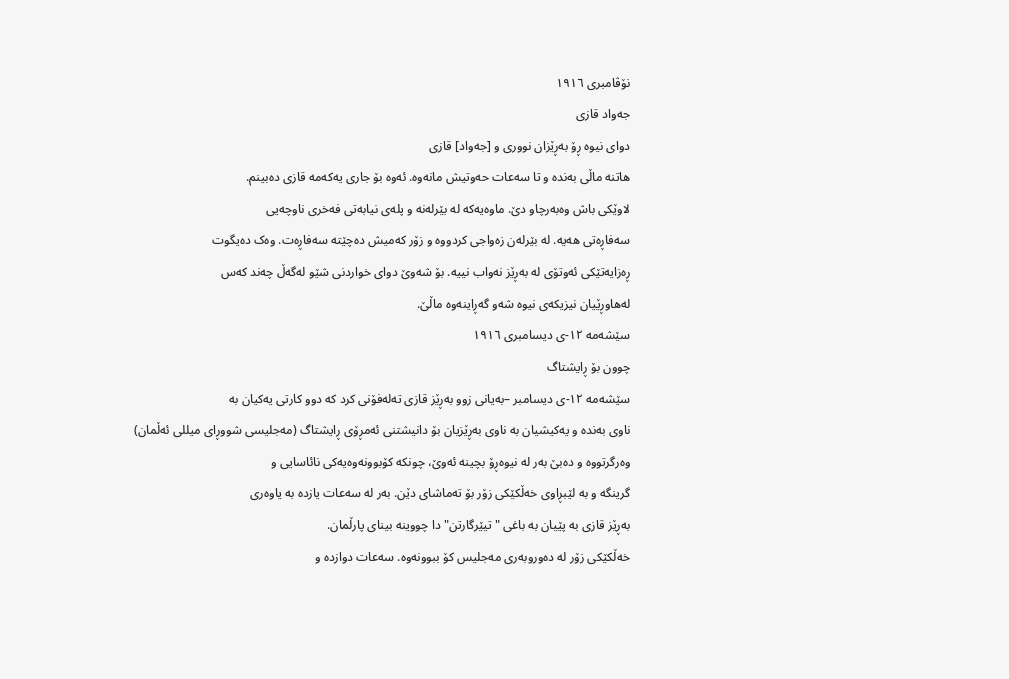نۆڤامبری ١٩١٦
جەواد قازی
دوای نیوە ڕۆ بەڕێزان نووری و [جەواد] قازی
هاتنە ماڵی بەندە و تا سەعات حەوتیش مانەوە. ئەوە بۆ جاری یەکەمە قازی دەبینم.
لاوێکی باش وەبەرچاو دێ. ماوەیەکە لە بێرلەنە و پلەی نیابەتی فەخری ناوچەیی
سەفاڕەتی هەیە. لە بێرلەن زەواجی کردووە و زۆر کەمیش دەچێتە سەفاڕەت. وەک دەیگوت
ڕەزایەتێکی ئەوتۆی لە بەڕێز نەواب نییە. بۆ شەوێ دوای خواردنی شێو لەگەڵ چەند کەس
لەهاوڕێیان نیزیکەی نیوە شەو گەڕاینەوە ماڵێ.
سێشەمە ١٢-ی دیسامبری ١٩١٦
چوون بۆ ڕایشتاگ
سێشەمە ١٢-ی دیسامبر –بەیانی زوو بەڕێز قازی تەلەفۆنی کرد کە دوو کارتی یەکیان بە
ناوی بەندە و یەکیشیان بە ناوی بەڕێزیان بۆ دانیشتنی ئەمڕۆی ڕایشتاگ (مەجلیسی شووڕای میللی ئەڵمان)
وەرگرتووە و دەبێ بەر لە نیوەڕۆ بچینە ئەوێ، چونکە کۆبوونەوەیەکی نائاسایی و
گرینگە و بە لێبڕاوی خەڵکێکی زۆر بۆ تەماشای دێن. بەر لە سەعات یازدە بە یاوەری
بەڕێز قازی بە پێیان بە باغی " تیێرگارتن" دا چووینە بینای پارڵمان.
خەڵکێکی زۆر لە دەوروبەری مەجلیس کۆ ببوونەوە. سەعات دوازدە و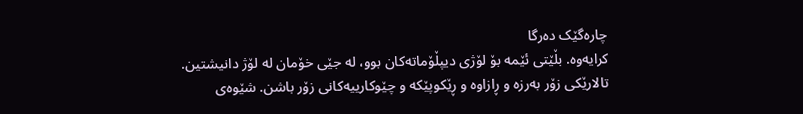چارەگێک دەرگا
کرایەوە. بڵێتی ئێمە بۆ لۆژی دیپڵۆماتەکان بوو، لە جێی خۆمان لە لۆژ دانیشتین.
تالارێکی زۆر بەرزە و ڕازاوە و ڕێکوپێکە و چێوکارییەکانی زۆر باشن. شێوەی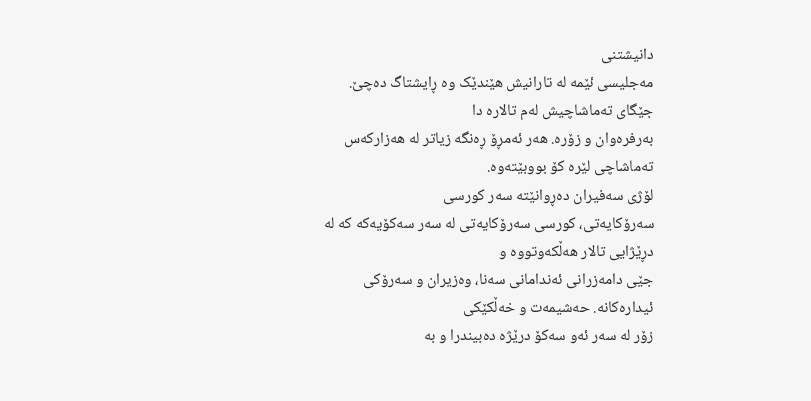دانیشتنی
مەجلیسی ئێمە لە تارانیش هێندێک وە ڕایشتاگ دەچێ. جێگای تەماشاچیش لەم تالارە دا
بەرفرەوان و زۆرە. هەر ئەمڕۆ ڕەنگە زیاتر لە هەزارکەس تەماشاچی لێرە کۆ بووبێتەوە.
لۆژی سەفیران دەڕوانێتە سەر کورسی
سەرۆکایەتی، کورسی سەرۆکایەتی لە سەر سەکۆیەکە کە لە دڕێژایی تالار هەڵکەوتووە و
جێی دامەزرانی ئەندامانی سەنا، وەزیران و سەرۆکی ئیدارەکانە. حەشیمەت و خەڵکێکی
زۆر لە سەر ئەو سەکۆ درێژە دەبیندرا و بە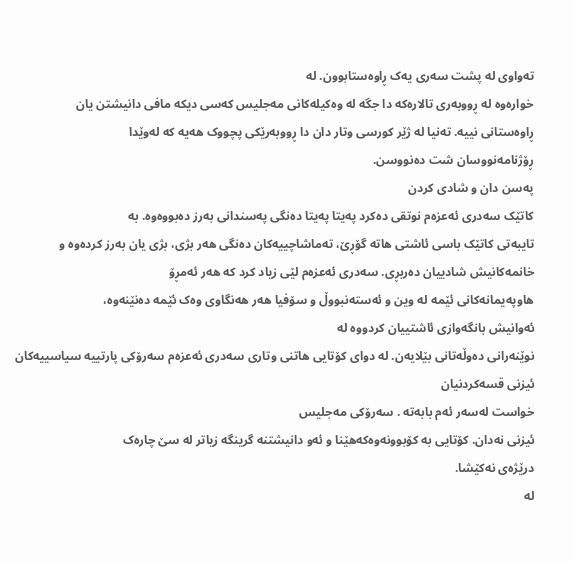تەواوی لە پشت سەری یەک ڕاوەستابوون. لە
خوارەوە لە ڕووبەری تالارەکە دا جگە لە وەکیلەکانی مەجلیس کەسی دیکە مافی دانیشتن یان
ڕاوەستانی نییە. تەنیا لە ژێر کورسی وتار دان دا ڕووبەرێکی پچووک هەیە کە لەوێدا
ڕۆژنامەنووسان شت دەنووسن.
پەسن دان و شادی کردن
کاتێک سەدری ئەعزەم نوتقی دەکرد پەیتا پەیتا دەنگی پەسندانی بەرز دەبووەوە. بە
تایبەتی کاتێک باسی ئاشتی هاتە گۆڕێ، تەماشاچییەکان دەنگی هەر بژی، بژی یان بەرز کردەوە و
خانمەکانیش شادییان دەربڕی. سەدری ئەعزەم لێی زیاد کرد کە هەر ئەمڕۆ
هاوپەیمانەکانی ئێمە لە وین و ئەستەنبووڵ و سۆفیا هەر هەنگاوی وەک ئێمە دەنێنەوە،
ئەوانیش بانگەوازی ئاشتییان کردووە لە
نوێنەرانی دەوڵەتانی بێلایەن. لە دوای کۆتایی هاتنی وتاری سەدری ئەعزەم سەرۆکی پارتییە سیاسییەکان ئیزنی قسەکردنیان
خواست لەسەر ئەم بابەتە . سەرۆکی مەجلیس
ئیزنی نەدان. کۆتایی بە کۆبوونەوەکەهێنا و ئەو دانیشتنە گرینگە زیاتر لە سێ چارەک
درێژەی نەکێشا.
لە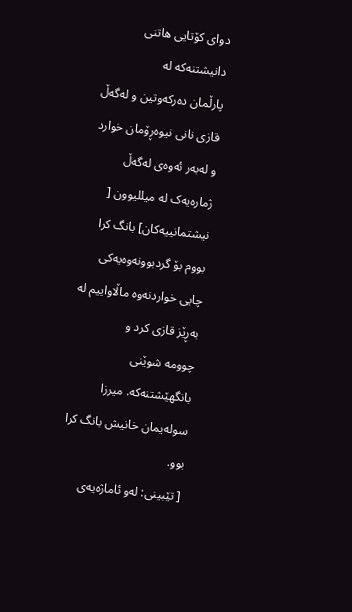دوای کۆتایی هاتنی دانیشتنەکە لە
پارڵمان دەرکەوتین و لەگەڵ قازی نانی نیوەڕۆمان خوارد و لەبەر ئەوەی لەگەڵ
ژمارەیەک لە میللیوون [ نیشتمانییەکان] بانگ کرا بووم بۆ گردبوونەوەیەکی چایی خواردنەوە ماڵاواییم لە بەڕێز قازی کرد و
چوومە شوێنی بانگهێشتنەکە. میرزا سولەیمان خانیش بانگ کرا بوو.
[ تێبینی: لەو ئاماژەیەی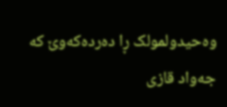وەحیدولمولک ڕا دەردەکەوێ کە جەواد قازی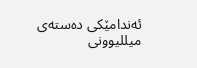ئەندامێکی دەستەی
میللیوونی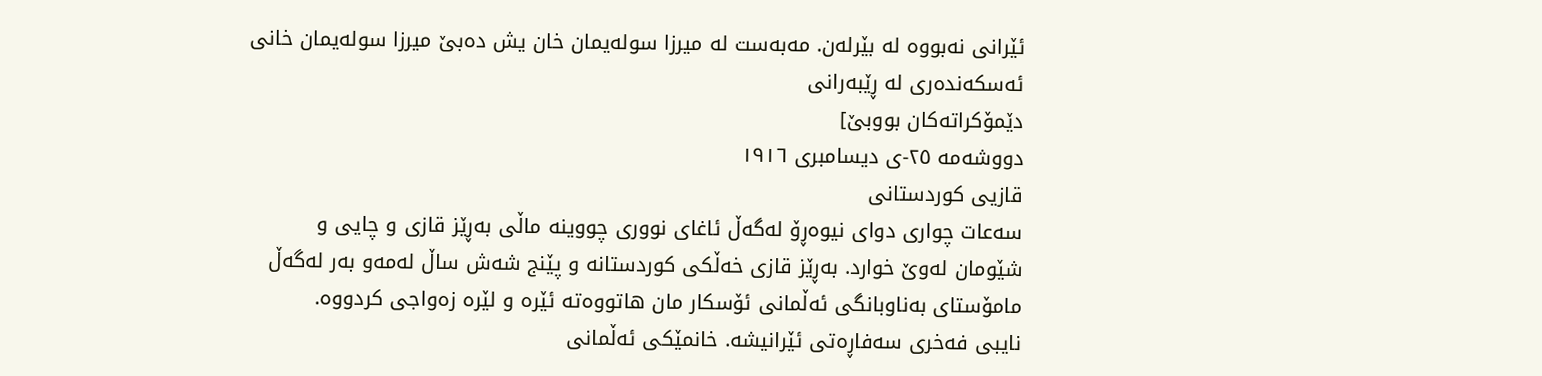ئێرانی نەبووە لە بێرلەن. مەبەست لە میرزا سولەیمان خان یش دەبێ میرزا سولەیمان خانی ئەسکەندەری لە ڕێبەرانی
دێمۆکراتەکان بووبێ]
دووشەمە ٢٥-ی دیسامبری ١٩١٦
قازیی کوردستانی
سەعات چواری دوای نیوەڕۆ لەگەڵ ئاغای نووری چووینە ماڵی بەڕێز قازی و چایی و
شێومان لەوێ خوارد. بەڕێز قازی خەڵکی کوردستانە و پێنج شەش ساڵ لەمەو بەر لەگەڵ
مامۆستای بەناوبانگی ئەڵمانی ئۆسکار مان هاتووەتە ئێرە و لێرە زەواجی کردووە.
نایبی فەخری سەفاڕەتی ئێرانیشە. خانمێکی ئەڵمانی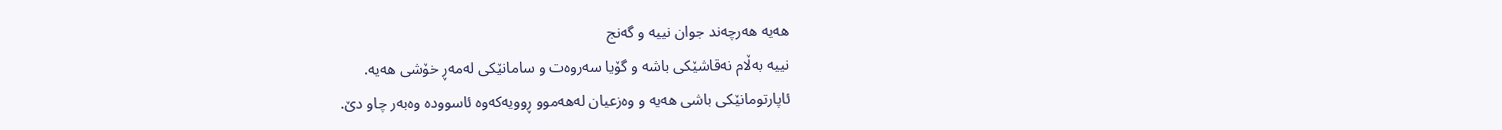هەیە هەرچەند جوان نییە و گەنج
نییە بەڵام نەقاشێکی باشە و گۆیا سەروەت و سامانێکی لەمەڕ خۆشی هەیە.
ئاپارتومانێکی باشی هەیە و وەزعیان لەهەموو ڕوویەکەوە ئاسوودە وەبەر چاو دێ.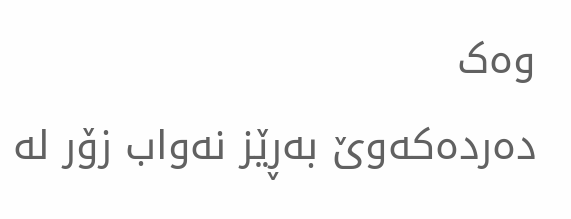وەک
دەردەکەوێ بەڕێز نەواب زۆر لە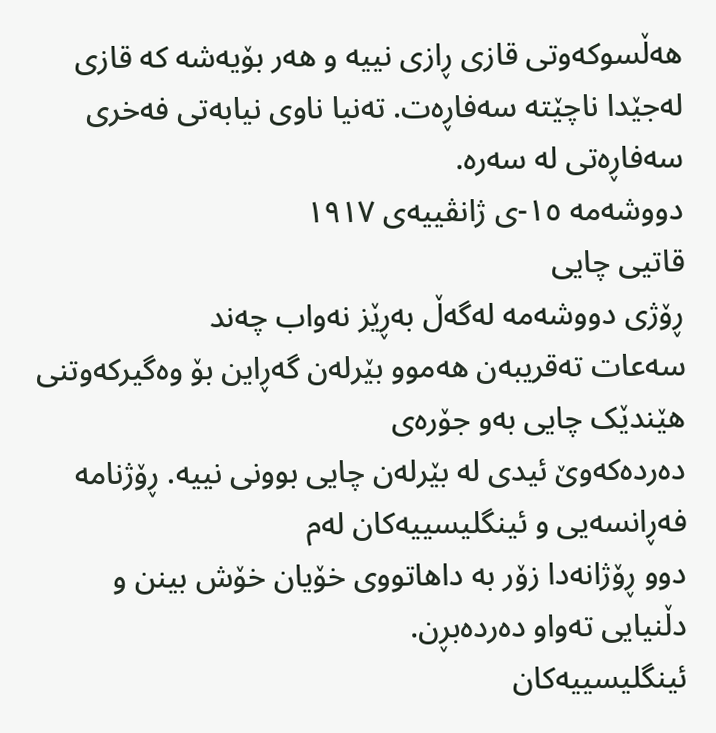هەڵسوکەوتی قازی ڕازی نییە و هەر بۆیەشە کە قازی
لەجێدا ناچێتە سەفاڕەت. تەنیا ناوی نیابەتی فەخری سەفاڕەتی لە سەرە.
دووشەمە ١٥-ی ژانڤییەی ١٩١٧
قاتیی چایی
ڕۆژی دووشەمە لەگەڵ بەڕێز نەواب چەند
سەعات تەقریبەن هەموو بێرلەن گەڕاین بۆ وەگیرکەوتنی هێندێک چایی بەو جۆرەی
دەردەکەوێ ئیدی لە بێرلەن چایی بوونی نییە. ڕۆژنامە فەڕانسەیی و ئینگلیسییەکان لەم
دوو ڕۆژانەدا زۆر بە داهاتووی خۆیان خۆش بینن و دڵنیایی تەواو دەردەبڕن.
ئینگلیسییەکان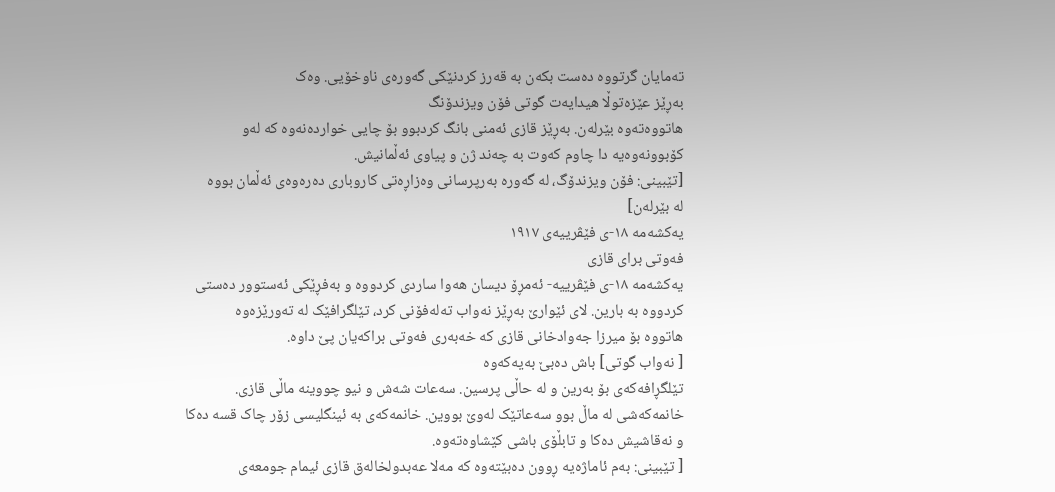تەمایان گرتووە دەست بکەن بە قەرز کردنێکی گەورەی ناوخۆیی. وەک
بەڕێز عێزەتوڵا هیدایەت گوتی فۆن ویزندۆنگ
هاتووەتەوە بێرلەن. بەڕێز قازی ئەمنی بانگ کردبوو بۆ چایی خواردەنەوە کە لەو
کۆبوونەوەیە دا چاوم کەوت بە چەند ژن و پیاوی ئەڵمانیش.
[تێبینی: فۆن ویزندۆگ، لە گەورە بەرپرسانی وەزاڕەتی کاروباری دەرەوەی ئەڵمان بووە
لە بێرلەن]
یەکشەمە ١٨-ی فێڤرییەی ١٩١٧
فەوتی برای قازی
یەکشەمە ١٨-ی فێڤرییە- ئەمڕۆ دیسان هەوا ساردی کردووە و بەفڕێکی ئەستوور دەستی
کردووە بە بارین. لای ئێوارێ بەڕێز نەواب تەلەفۆنی کرد، تێلگرافێک لە تەورێزەوە
هاتووە بۆ میرزا جەوادخانی قازی کە خەبەری فەوتی براکەیان پێ داوە.
[ نەواب گوتی] باش دەبێ بەیەکەوە
تێلگڕافەکەی بۆ بەرین و لە حاڵی پرسین. سەعات شەش و نیو چووینە ماڵی قازی.
خانمەکەشی لە ماڵ بوو سەعاتێک لەوێ بووین. خانمەکەی بە ئینگلیسی زۆر چاک قسە دەکا
و نەقاشیش دەکا و تابڵۆی باشی کێشاوەتەوە.
[ تێبینی: بەم ئاماژەیە ڕوون دەبێتەوە کە مەلا عەبدولخالەق قازی ئیمام جومعەی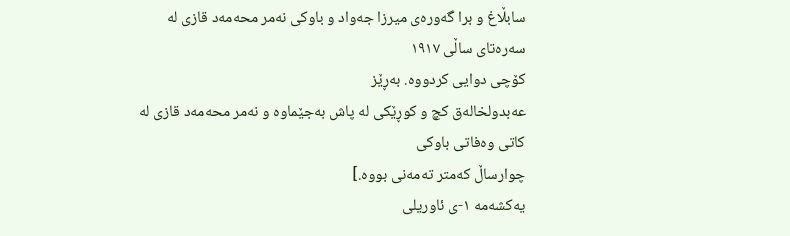سابڵاغ و برا گەورەی میرزا جەواد و باوکی نەمر محەمەد قازی لە سەرەتای ساڵی ١٩١٧
کۆچی دوایی کردووە. بەڕێز
عەبدولخالەق کچ و کوڕێکی لە پاش بەجێماوە و نەمر محەمەد قازی لە کاتی وەفاتی باوکی
چوارساڵ کەمتر تەمەنی بووە.]
یەکشەمە ١-ی ئاوریلی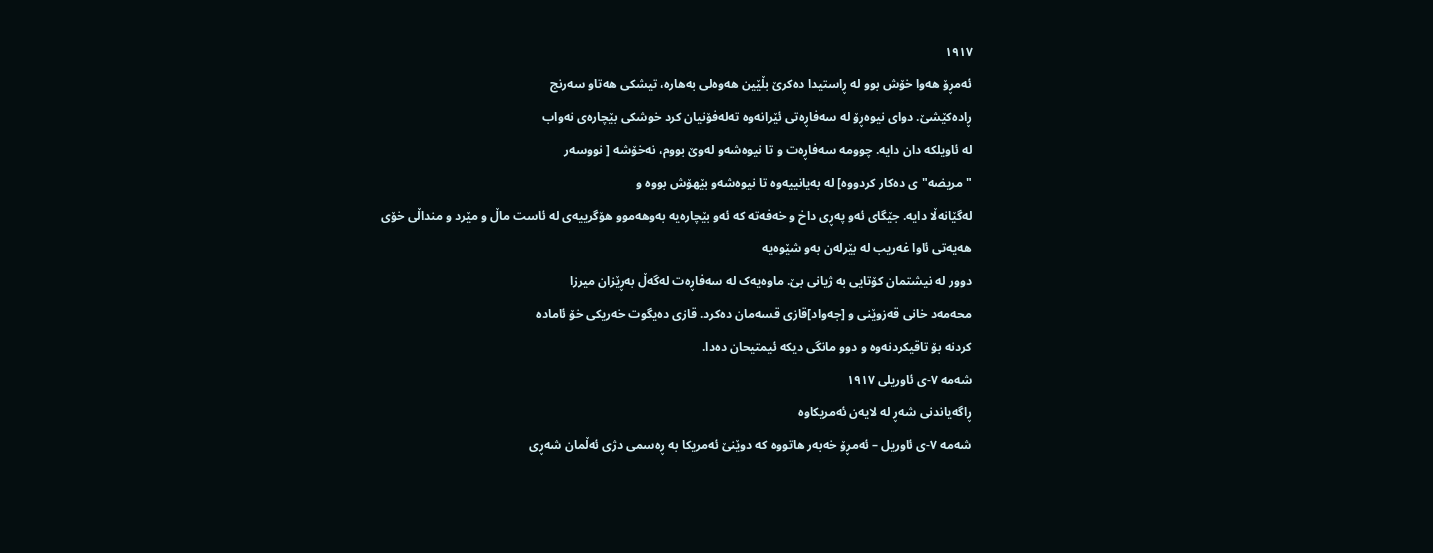١٩١٧
ئەمڕۆ هەوا خۆش بوو لە ڕاستیدا دەکرێ بڵێین هەوەلی بەهارە، تیشکی هەتاو سەرنج
ڕادەکێشێ. دوای نیوەڕۆ لە سەفاڕەتی ئێرانەوە تەلەفۆنیان کرد خوشکی بێچارەی نەواب
لە ئاویلکە دان دایە. چوومە سەفاڕەت و تا نیوەشەو لەوێ بووم، نەخۆشە [ نووسەر
"مریضە"ی دەکار کردووە] لە بەیانییەوە تا نیوەشەو بێهۆش بووە و
لەگێانەڵا دایە. جێگای ئەو پەڕی داخ و خەفەتە کە ئەو بێچارەیە بەوهەموو هۆگرییەی لە ئاست ماڵ و مێرد و منداڵی خۆی
هەیەتی ئاوا غەریب لە بێرلەن بەو شێوەیە
دوور لە نیشتمان کۆتایی بە ژیانی بێ. ماوەیەک لە سەفاڕەت لەگەڵ بەڕێزان میرزا
محەمەد خانی قەزوێنی و [جەواد]قازی قسەمان دەکرد. قازی دەیگوت خەریکی خۆ ئامادە
کردنە بۆ تاقیکردنەوە و دوو مانگی دیکە ئیمتیحان دەدا.
شەمە ٧-ی ئاوریلی ١٩١٧
ڕاگەیاندنی شەڕ لە لایەن ئەمریکاوە
شەمە ٧-ی ئاوریل – ئەمڕۆ خەبەر هاتووە کە دوێنێ ئەمریکا بە ڕەسمی دژی ئەڵمان شەڕی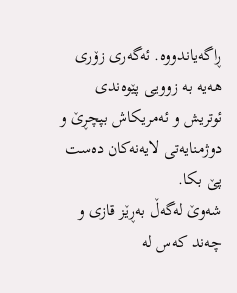ڕاگەیاندووە. ئەگەری زۆری هەیە بە زوویی پێوەندی ئوتریش و ئەمریکاش بپچڕێ و
دوژمنایەتی لایەنەکان دەست پێ بکا.
شەوێ لەگەڵ بەڕێز قازی و چەند کەس لە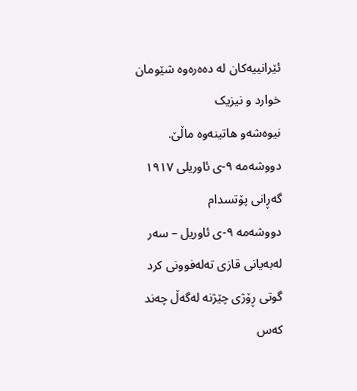ئێرانییەکان لە دەەرەوە شێومان خوارد و نیزیک
نیوەشەو هاتینەوە ماڵێ.
دووشەمە ٩-ی ئاوریلی ١٩١٧
گەڕانی پۆتسدام
دووشەمە ٩-ی ئاوریل – سەر لەبەیانی قازی تەلەفوونی کرد گوتی ڕۆژی چێژنە لەگەڵ چەند
کەس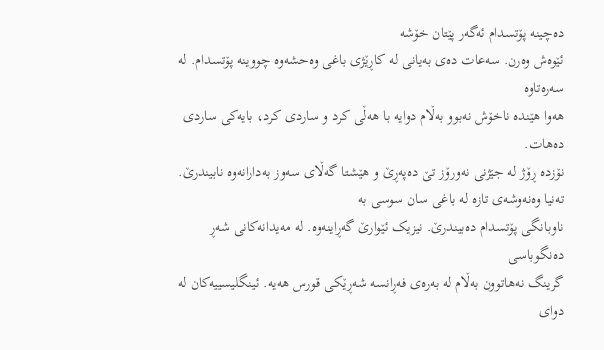دەچینە پۆتسدام ئەگەر پێتان خۆشە
ئێوەش وەرن. سەعات دەی بەیانی لە کاڕێژی باغی وەحشەوە چووینە پۆتسدام. لە سەرەتاوە
هەوا هێندە ناخۆش نەبوو بەڵام دوایە با هەڵی کرد و ساردی کرد، بایەکی ساردی دەهات.
نۆزدە ڕۆژ لە جێژنی نەورۆز تێ دەپەڕێ و هێشتا گەڵای سەوز بەدارانەوە نابیندرێ.
تەنیا وەنەوشەی تازە لە باغی سان سوسی بە
ناوبانگی پۆتسدام دەبیندرێ. نیزیک ئێوارێ گەڕاینەوە. لە مەیدانەکانی شەڕ دەنگوباسی
گرینگ نەهاتوون بەڵام لە بەرەی فەڕانسە شەڕێکی قورس هەیە. ئینگلیسییەکان لە دوای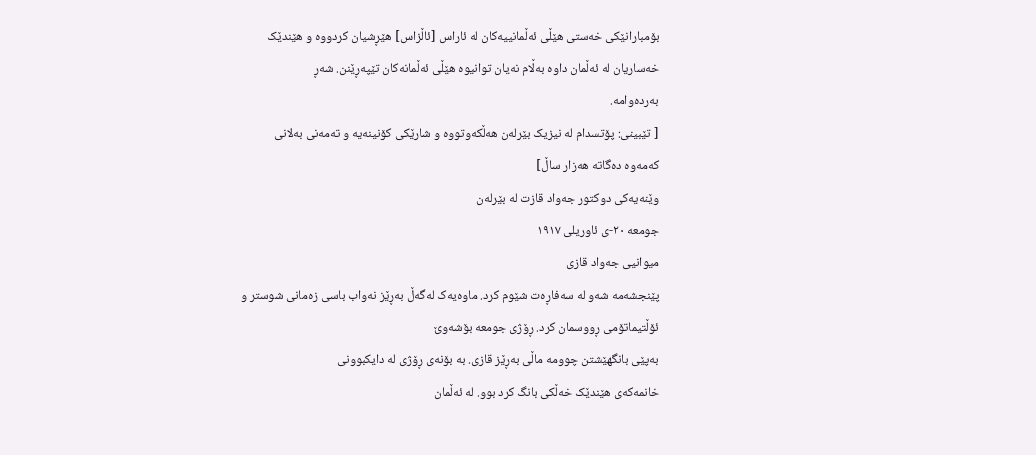بۆمبارانێکی خەستی هێڵی ئەڵمانییەکان لە ئاراس [ئاڵزاس] هێڕشیان کردووە و هێندێک
خەساریان لە ئەڵمان داوە بەڵام نەیان توانیوە هێڵی ئەڵمانەکان تێپەڕێنن. شەڕ
بەردەوامە.
[ تێبینی: پۆتسدام لە نیزیک بێرلەن هەڵکەوتووە و شارێکی کۆنینەیە و تەمەنی بەلانی
کەمەوە دەگاتە هەزار ساڵ]
وێنەیەکی دوکتور جەواد قازت لە بێرلەن
جومعە ٢٠-ی ئاوریلی ١٩١٧
میوانیی جەواد قازی
پێنجشەمە شەو لە سەفاڕەت شێوم کرد. ماوەیەک لەگەڵ بەڕێز نەواب باسی زەمانی شوستر و
ئۆڵتیماتۆمی ڕووسمان کرد. ڕۆژی جومعە بۆشەوێ
بەپێی بانگهێشتن چوومە ماڵی بەڕێز قازی. بە بۆنەی ڕۆژی لە دایکبوونی
خانمەکەی هێندێک خەڵکی بانگ کرد بوو. لە ئەڵمان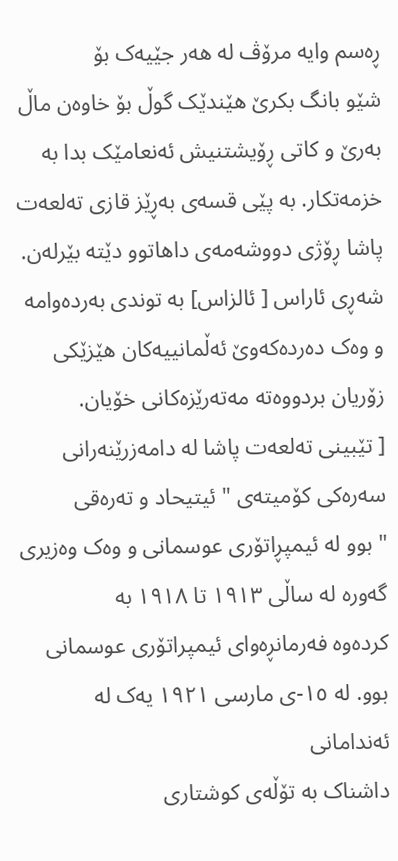ڕەسم وایە مرۆڤ لە هەر جێیەک بۆ
شێو بانگ بکرێ هێندێک گوڵ بۆ خاوەن ماڵ بەرێ و کاتی ڕۆیشتنیش ئەنعامێک بدا بە
خزمەتکار. بە پێی قسەی بەڕێز قازی تەلعەت
پاشا ڕۆژی دووشەمەی داهاتوو دێتە بێرلەن. شەڕی ئاراس [ ئالزاس] بە توندی بەردەوامە
و وەک دەردەکەوێ ئەڵمانییەکان هێزێکی زۆریان بردووەتە مەتەرێزەکانی خۆیان.
[ تێبینی تەلعەت پاشا لە دامەزرێنەرانی سەرەکی کۆمیتەی " ئیتیحاد و تەرەقی
" بوو لە ئیمپڕاتۆری عوسمانی و وەک وەزیری گەورە لە ساڵی ١٩١٣ تا ١٩١٨ بە
کردەوە فەرمانڕەوای ئیمپراتۆری عوسمانی بوو. لە ١٥-ی مارسی ١٩٢١ یەک لە ئەندامانی
داشناک بە تۆڵەی کوشتاری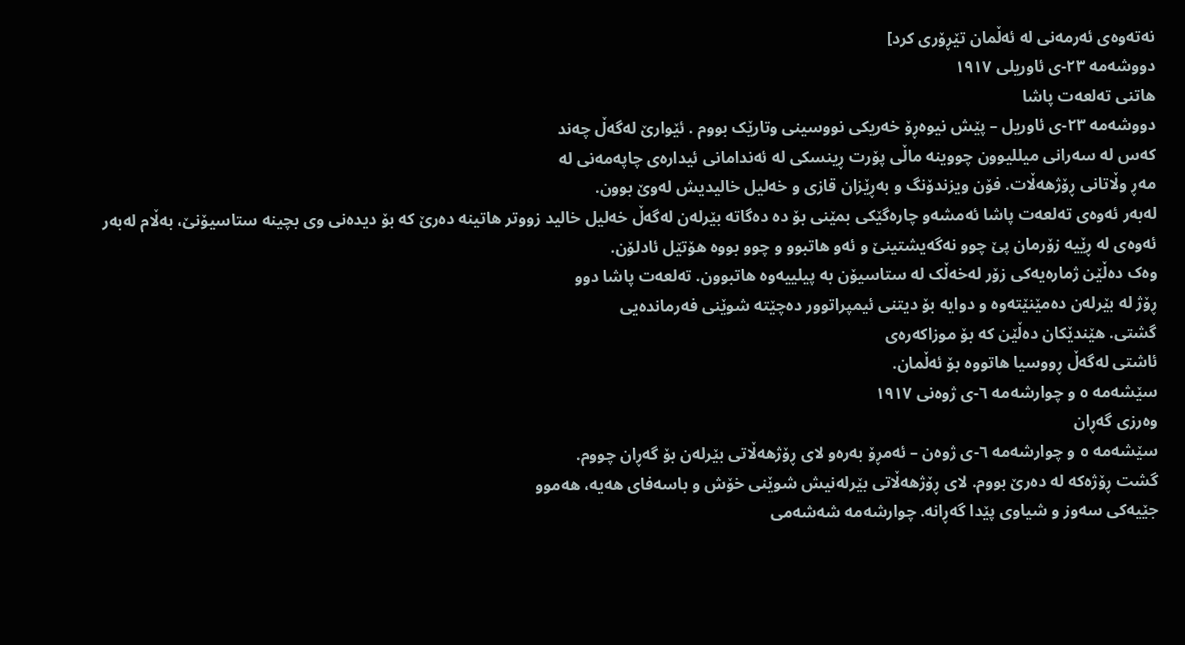نەتەوەی ئەرمەنی لە ئەڵمان تێڕۆری کرد]
دووشەمە ٢٣-ی ئاوریلی ١٩١٧
هاتنی تەلعەت پاشا
دووشەمە ٢٣-ی ئاوریل – پێش نیوەڕۆ خەریکی نووسینی وتارێک بووم . ئێوارێ لەگەڵ چەند
کەس لە سەرانی میللیوون چووینە ماڵی پۆرت ڕینسکی لە ئەندامانی ئیدارەی چاپەمەنی لە
مەڕ وڵاتانی ڕۆژهەڵات. فۆن ویزندۆنگ و بەڕێزان قازی و خەلیل خالیدیش لەوێ بوون.
لەبەر ئەوەی تەلعەت پاشا ئەمشەو چارەگێکی بمێنی بۆ دە دەگاتە بێرلەن لەگەڵ خەلیل خالید زووتر هاتینە دەرێ کە بۆ دیدەنی وی بچینە ستاسیۆنێ، بەڵام لەبەر
ئەوەی لە ڕێیە زۆرمان پێ چوو نەگەیشتینێ و ئەو هاتبوو و چوو بووە هۆتێل ئادلۆن.
وەک دەڵێن ژمارەیەکی زۆر لەخەڵک لە ستاسیۆن بە پیلییەوە هاتبوون. تەلعەت پاشا دوو
ڕۆژ لە بێرلەن دەمێنێتەوە و دوایە بۆ دیتنی ئیمپراتوور دەچێتە شوێنی فەرماندەیی
گشتی. هێندێکان دەڵێن کە بۆ موزاکەرەی
ئاشتی لەگەڵ ڕووسیا هاتووە بۆ ئەڵمان.
سێشەمە ٥ و چوارشەمە ٦-ی ژوەنی ١٩١٧
وەرزی گەڕان
سێشەمە ٥ و چوارشەمە ٦-ی ژوەن – ئەمڕۆ بەرەو لای ڕۆژهەڵاتی بێرلەن بۆ گەڕان چووم.
گشت ڕۆژەکە لە دەرێ بووم. لای ڕۆژهەڵاتی بێرلەنیش شوێنی خۆش و باسەفای هەیە، هەموو
جێیەکی سەوز و شیاوی پێدا گەڕانە. چوارشەمە شەشەمی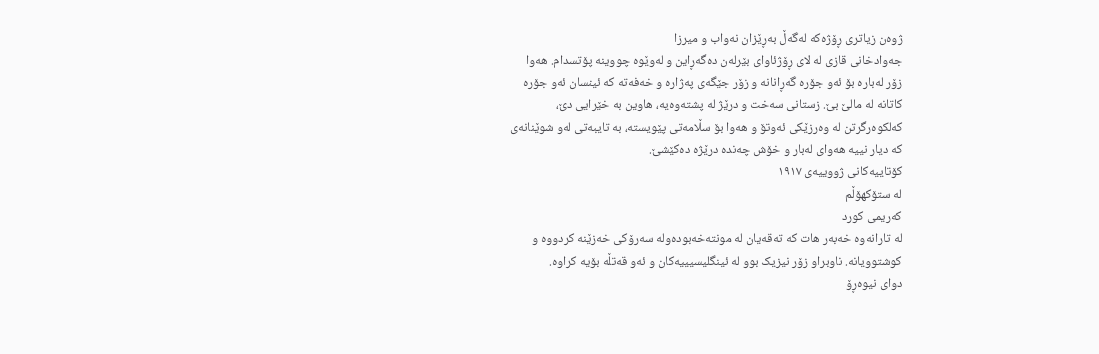ژوەن زیاتری ڕۆژەکە لەگەڵ بەڕێزان نەواب و میرزا
جەوادخانی قازی لە لای ڕۆژئاوای بێرلەن دەگەڕاین و لەوێوە چووینە پۆتسدام. هەوا
زۆر لەبارە بۆ ئەو جۆرە گەڕانانە و زۆر جێگەی پەژارە و خەفەتە کە ئینسان ئەو جۆرە
کاتانە لە مالێ بێ. زستانی سەخت و درێژ لە پشتەوەیە، هاوین بە خێرایی دێ،
کەلکوەرگرتن لە وەرزێکی ئەوتۆ و هەوا بۆ سڵامەتی پێویستە، بە تایبەتی لەو شوێنانەی
کە دیار نییە هەوای لەبار و خۆش چەندە درێژە دەکێشێ.
کۆتاییەکانی ژووییەی ١٩١٧
لە ستۆکهۆڵم
کەریمی کورد
لە تارانەوە خەبەر هات کە تەقەیان لە مونتەخەبودەولە سەرۆکی خەزێنە کردووە و
کوشتوویانە. ناوبراو زۆر نیزیک بوو لە ئینگلیسیییەکان و ئەو قەتڵە بۆیە کراوە.
دوای نیوەڕۆ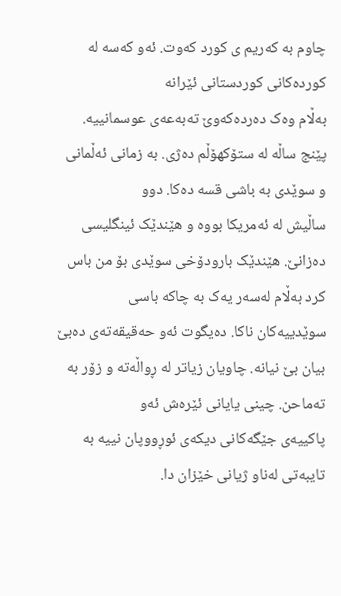چاوم بە کەریم ی کورد کەوت. ئەو کەسە لە کوردەکانی کوردستانی ئێرانە
بەڵام وەک دەردەکەوێ تەبەعەی عوسمانییە.
پێنج ساڵە لە ستۆکهۆڵم دەژی. بە زمانی ئەڵمانی و سوێدی بە باشی قسە دەکا. دوو
ساڵیش لە ئەمریکا بووە و هێندێک ئینگلیسی دەزانێ. هێندێک بارودۆخی سوێدی بۆ من باس
کرد بەڵام لەسەر یەک بە چاکە باسی سوێدییەکان ناکا. دەیگوت ئەو حەقیقەتەی دەبێ
بیان بێ نیانە. چاویان زیاتر لە ڕواڵەتە و زۆر بە تەماحن. چینی یایانی ئێرەش ئەو
پاکییەی جێگەکانی دیکەی ئوڕووپان نییە بە تایبەتی لەناو ژیانی خێزان دا.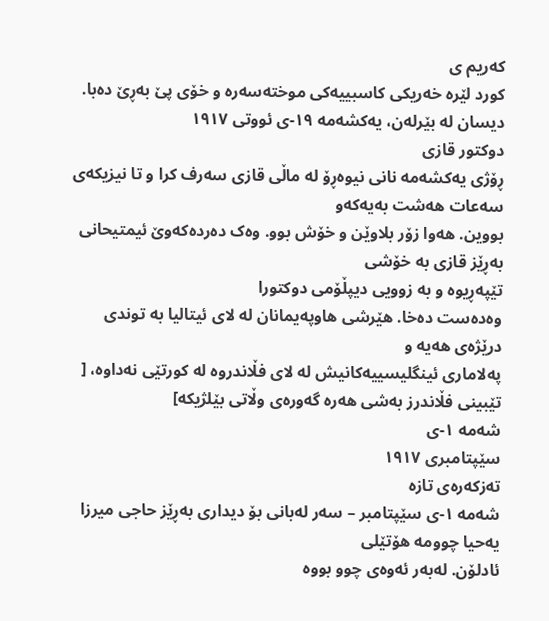کەریم ی
کورد لێرە خەریکی کاسبییەکی موختەسەرە و خۆی پێ بەڕێ دەبا.
دیسان لە بێرلەن، یەکشەمە ١٩-ی ئووتی ١٩١٧
دوکتور قازی
ڕۆژی یەکشەمە نانی نیوەڕۆ لە ماڵی قازی سەرف کرا و تا نیزیکەی سەعات هەشت بەیەکەو
بووین. هەوا زۆر بلاوێن و خۆش بوو. وەک دەردەکەوێ ئیمتیحانی بەڕێز قازی بە خۆشی
تێپەڕیوە و بە زوویی دیپڵۆمی دوکتورا
وەدەست دەخا. هێرشی هاوپەیمانان لە لای ئیتالیا بە توندی درێژەی هەیە و
پەلاماری ئینگلیسییەکانیش لە لای فڵاندروە لە کورتێی نەداوە، [ تێبینی فڵاندرز بەشی هەرە گەورەی وڵاتی بێلژیکە]
شەمە ١-ی
سێپتامبری ١٩١٧
تەزکەرەی تازە
شەمە ١-ی سێپتامبر – سەر لەبانی بۆ دیداری بەڕێز حاجی میرزا یەحیا چوومە هۆتێلی
ئادلۆن. لەبەر ئەوەی چوو بووە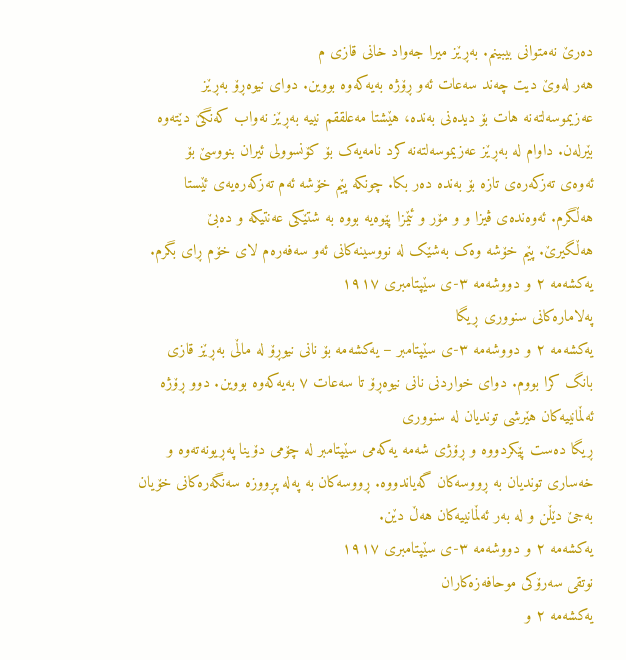دەرێ نەمتوانی بیبینم. بەڕێز میرا جەواد خانی قازی م
هەر لەوێ دیت چەند سەعات ئەو ڕۆژە بەیەکەوە بووین. دوای نیوەڕۆ بەڕێز
عەزیموسەلتەنە هات بۆ دیدەنی بەندە، هێشتا مەعلققم نییە بەڕێز نەواب کەنگێ دێتەوە
بێرلەن. داوام لە بەڕێز عەزیموسەلتەنە کرد نامەیەک بۆ کۆنسوولی ئیران بنووسێ بۆ
ئەوەی تەزکەرەی تازە بۆ بەندە دەر بکا. چونکە پێم خۆشە ئەم تەزکەرەیەی ئێستا
هەڵگرم. ئەوەندەی ڤیزا و و مۆر و ئێمزا پێوەیە بووە بە شتێکی عەنتیکە و دەبێ
هەڵگیرێ. پێم خۆشە وەک بەشێک لە نووسینەکانی ئەو سەفەرەم لای خۆم ڕای بگرم.
یەکشەمە ٢ و دووشەمە ٣-ی سێپتامبری ١٩١٧
پەلامارەکانی سنووری ڕیگا
یەکشەمە ٢ و دووشەمە ٣-ی سێپتامبر – یەکشەمە بۆ نانی نیوڕۆ لە ماڵی بەڕێز قازی
بانگ کرا بووم. دوای خواردنی نانی نیوەڕۆ تا سەعات ٧ بەیەکەوە بووین. دوو ڕۆژە ئەڵمانییەکان هێرشی توندیان لە سنووری
ڕیگا دەست پێکردووە و ڕۆژی شەمە یەکەمی سێپتامبر لە چۆمی دۆینا پەڕیونەتەوە و
خەساری توندیان بە ڕووسەکان گەیاندووە. ڕووسەکان بە پەلە پڕووزە سەنگەرەکانی خۆیان
بەجێ دێڵن و لە بەر ئەڵمانییەکان هەڵ دێن.
یەکشەمە ٢ و دووشەمە ٣-ی سێپتامبری ١٩١٧
نوتقی سەرۆکی موحافەزەکاران
یەکشەمە ٢ و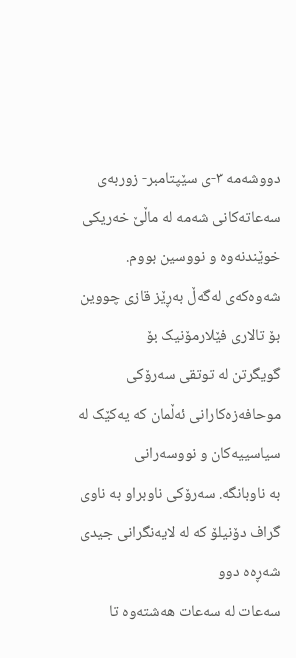دووشەمە ٣-ی سێپتامبر- زوربەی سەعاتەکانی شەمە لە ماڵێ خەریکی
خوێندنەوە و نووسین بووم. شەوەکەی لەگەڵ بەڕێز قازی چووین بۆ تالاری فێلارمۆنیک بۆ
گویگرتن لە توتقی سەرۆکی موحافەزەکارانی ئەڵمان کە یەکێک لە سیاسییەکان و نووسەرانی
بە ناوبانگە. سەرۆکی ناوبراو بە ناوی گراف دۆنیلۆ کە لە لایەنگرانی جیدی شەڕەە دوو
سەعات لە سەعات هەشتەوە تا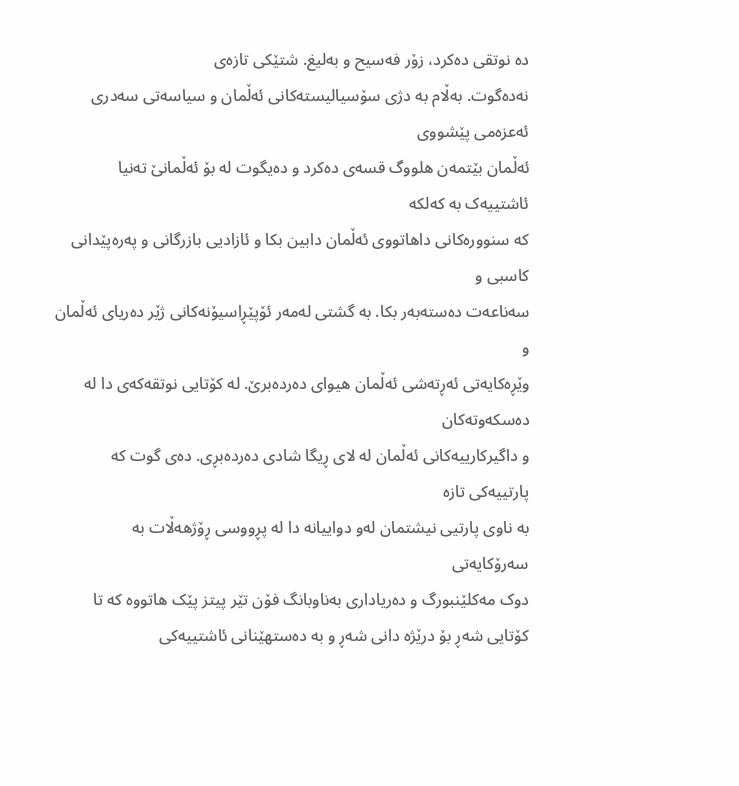دە نوتقی دەکرد، زۆر فەسیح و بەلیغ. شتێکی تازەی
نەدەگوت. بەڵام بە دژی سۆسیالیستەکانی ئەڵمان و سیاسەتی سەدری ئەعزەمی پێشووی
ئەڵمان بێتمەن هلووگ قسەی دەکرد و دەیگوت لە بۆ ئەڵمانێ تەنیا ئاشتییەک بە کەلکە
کە سنوورەکانی داهاتووی ئەڵمان دابین بکا و ئازادیی بازرگانی و پەرەپێدانی کاسبی و
سەناعەت دەستەبەر بکا. بە گشتی لەمەر ئۆپێڕاسیۆنەکانی ژێر دەریای ئەڵمان و
وێڕەکایەتی ئەڕتەشی ئەڵمان هیوای دەردەبرێ. لە کۆتایی نوتقەکەی دا لە دەسکەوتەکان
و داگیرکارییەکانی ئەڵمان لە لای ڕیگا شادی دەردەبڕی. دەی گوت کە پارتییەکی تازە
بە ناوی پارتیی نیشتمان لەو دواییانە دا لە پڕووسی ڕۆژهەڵات بە سەرۆکایەتی
دوک مەکلێنبورگ و دەریاداری بەناوبانگ فۆن تێر پیتز پێک هاتووە کە تا
کۆتایی شەڕ بۆ درێژە دانی شەڕ و بە دەستهێنانی ئاشتییەکی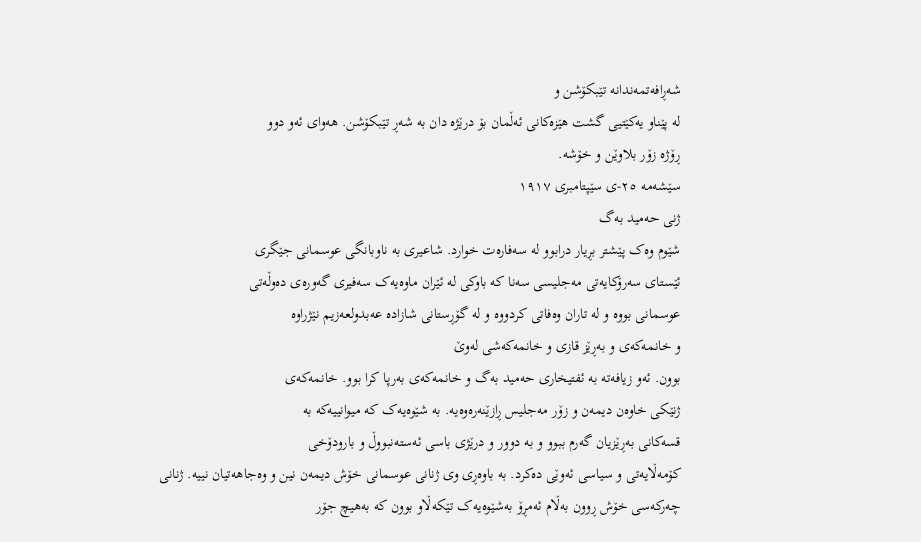شەڕافەتمەندانە تێبکۆشن و
لە پێناو یەکێتیی گشت هێزەکانی ئەڵمان بۆ درێژە دان بە شەڕ تێبکۆشن. هەوای ئەو دوو
ڕۆژە زۆر بلاوێن و خۆشە.
سێشەمە ٢٥-ی سێپتامبری ١٩١٧
ژنی حەمید بەگ
شێوم وەک پێشتر بڕیار درابوو لە سەفارەت خوارد. شاعیری بە ناوبانگی عوسمانی جێگری
ئێستای سەرۆکایەتی مەجلیسی سەنا کە باوکی لە ئێران ماوەیەک سەفیری گەورەی دەوڵەتی
عوسمانی بووە و لە تاران وەفاتی کردووە و لە گۆڕستانی شازادە عەبدولعەزیم نێژراوە
و خانمەکەی و بەڕێز قازی و خانمەکەشی لەوێ
بوون. ئەو زیافەتە بە ئفتیخاری حەمید بەگ و خانمەکەی بەرپا کرا بوو. خانمەکەی
ژنێکی خاوەن دیمەن و زۆر مەجلیس ڕازێنەرەوەیە. بە شێوەیەک کە میوانییەکە بە
قسەکانی بەڕێزیان گەرم ببوو و بە دوور و درێژی باسی ئەستەنبووڵ و بارودۆخی
کۆمەڵایەتی و سیاسی ئەوێی دەکرد. بە باوەڕی وی ژنانی عوسمانی خۆش دیمەن نین و وەجاهەتیان نییە. ژنانی
چەرکەسی خۆش ڕوون بەڵام ئەمڕۆ بەشێوەیەک تێکەڵاو بوون کە بەهیچ جۆر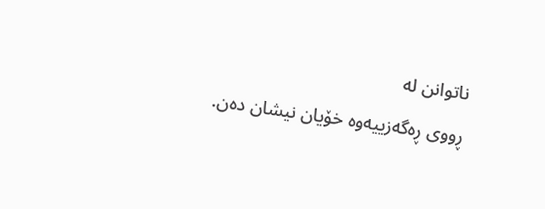ناتوانن لە
ڕووی ڕەگەزییەوە خۆیان نیشان دەن.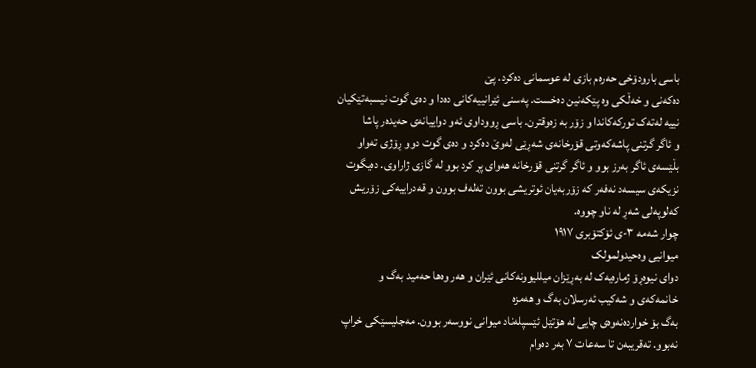باسی بارودۆخی حەرەم بازی لە عوسمانی دەکرد. پێ
دەکەنی و خەڵکی وە پێکەنین دەخست. پەسنی ئێرانییەکانی دەدا و دەی گوت نیسبەتێکیان
نییە لەتەک تورکەکاندا و زۆر بە زەوقترن. باسی ڕووداوی ئەو دواییانەی حەیدەر پاشا
و ئاگر گرتنی پاشەکەوتی قۆرخانەی شەڕێی لەوێ دەکرد و دەی گوت دوو ڕۆژی تەواو
بڵێسەی ئاگر بەرز بوو و ئاگر گرتنی قۆرخانە هەوای پڕ کرد بوو لە گازی ژاراوی. دەیگوت
نزیکەی سیسەد نەفەر کە زۆربەیان ئوتریشی بوون تەلەف بوون و قەدراییەکی زۆریش
کەلوپەلی شەڕ لە ناو چووە.
چوار شەمە ٣-ی ئۆکتۆبری ١٩١٧
میوانیی وەحیدولمولک
دوای نیوەڕۆ ژمارەیەک لە بەڕێزان میللیوونەکانی ئێران و هەر وەها حەمید بەگ و
خانمەکەی و شەکیب ئەرسلان بەگ و هەمزە
بەگ بۆ خواردەنەوەی چایی لە هۆتێل ئێسپلەناد میوانی نووسەر بوون. مەجلیسێکی خراپ
نەبوو. تەقریبەن تا سەعات ٧ بەر دەوام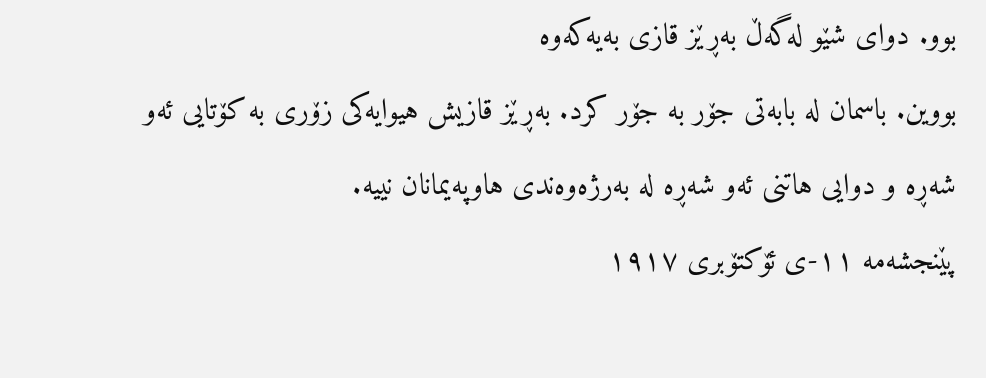بوو. دوای شێو لەگەڵ بەڕێز قازی بەیەکەوە
بووین. باسمان لە بابەتی جۆر بە جۆر کرد. بەڕێز قازیش هیوایەکی زۆری بە کۆتایی ئەو
شەڕە و دوایی هاتنی ئەو شەڕە لە بەرژەوەندی هاوپەیمانان نییە.
پێنجشەمە ١١-ی ئۆکتۆبری ١٩١٧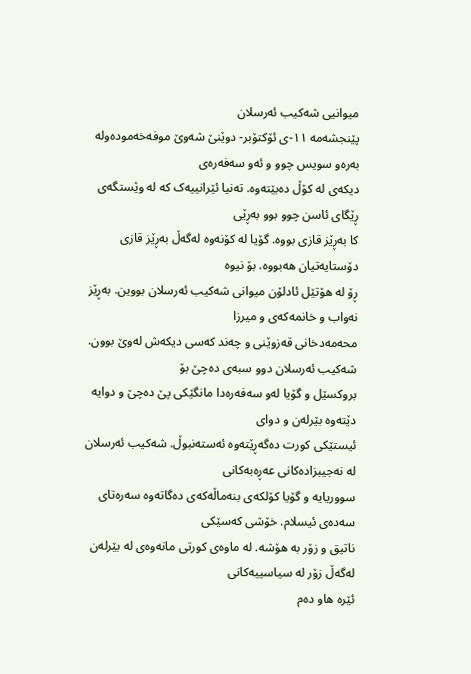میوانیی شەکیب ئەرسلان
پێنجشەمە ١١-ی ئۆکتۆبر- دوێنێ شەوێ موفەخەمودەولە بەرەو سویس چوو و ئەو سەفەرەی
دیکەی لە کۆڵ دەبێتەوە. تەنیا ئێرانییەک کە لە وێستگەی ڕێگای ئاسن چوو بوو بەڕێی
کا بەڕێز قازی بووە. گۆیا لە کۆنەوە لەگەڵ بەڕێز قازی دۆستایەتیان هەبووە. بۆ نیوە
ڕۆ لە هۆتێل ئادلۆن میوانی شەکیب ئەرسلان بووین. بەڕێز نەواب و خانمەکەی و میرزا
محەمەدخانی قەزوێنی و چەند کەسی دیکەش لەوێ بوون. شەکیب ئەرسلان دوو سبەی دەچێ بۆ
بروکسێل و گۆیا لەو سەفەرەدا مانگێکی پێ دەچێ و دوایە دێتەوە بێرلەن و دوای
ئیستێکی کورت دەگەڕێتەوە ئەستەنبوڵ. شەکیب ئەرسلان لە نەجیبزادەکانی عەڕەبەکانی
سووریایە و گۆیا کۆلکەی بنەماڵەکەی دەگاتەوە سەرەتای سەدەی ئیسلام. خۆشی کەسێکی
ناتیق و زۆر بە هۆشە. لە ماوەی کورتی مانەوەی لە بێرلەن لەگەڵ زۆر لە سیاسییەکانی
ئێرە هاو دەم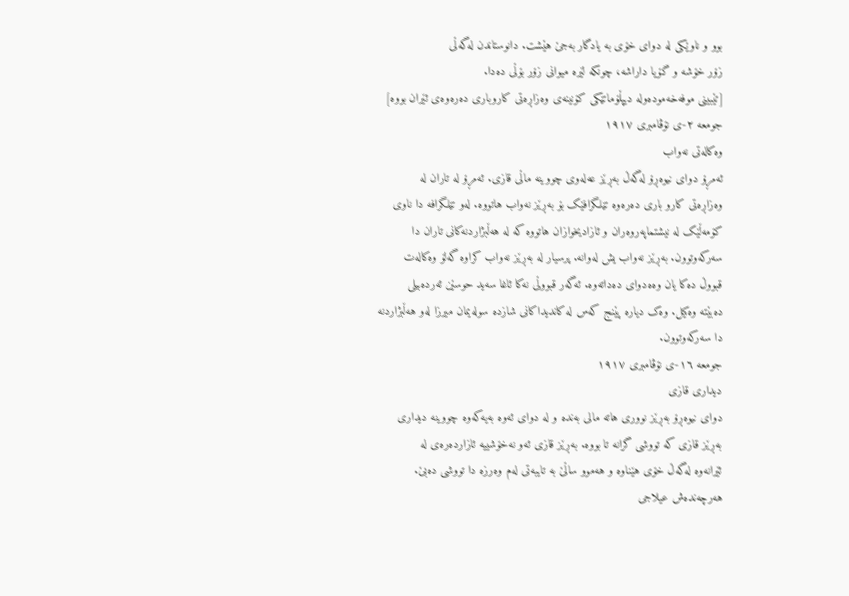بوو و ناوێکی لە دوای خۆی بە یادگار بەجێ هێشت. دانوستاندن لەگەڵی
زۆر خۆشە و گۆیا داراشە، چونکە لێرە میوانی زۆر بۆڵی دەدا.
[تێبینی موفەخەمودەولە دیپڵۆماتێکی کۆنینەی وەزاڕەتی کاروباری دەرەوەی ئێران بووە]
جومعە ٢-ی نۆڤامبری ١٩١٧
وەکالەتی نەواب
ئەمڕۆ دوای نیوەڕۆ لەگەڵ بەڕێز عەلەوی چووینە ماڵی قازی. ئەمڕۆ لە تاران لە
وەزاڕەتی کارو باری دەرەوە تێلگرافێک بۆ بەڕێز نەواب هاتووە. لەو تێلگرافە دا ناوی
کۆمەڵێک لە نیشتماپەروەران و ئازادیخوازان هاتووە کە لە هەڵبژاردنەکانی تاران دا
سەرکەوتوون. بەڕێز نەواب یش لەوانە. پرسیار لە بەڕێز نەواب کراوە گەلۆ وەکالەت
قبووڵ دەکا یان وەەدوای دەداتەوە. ئەگەر قبووڵی نەکا ئاغا سەید حوسێن ئەردەبیلی
دەبێتە وەکیل. وەک دیارە پێنج کەس لە کاندیداکانی شازدە سولەیمان میرزا لەو هەڵبژاردنە
دا سەرکەوتوون.
جومعە ١٦-ی نۆڤامبری ١٩١٧
دیداری قازی
دوای نیوەڕۆ بەڕێز نووری هاتە مالی بەندە و لە دوای ئەوە بەیەکەوە چووینە دیداری
بەڕێز قازی کە تووشی گرانە تا بووە. بەڕێز قازی ئەو نەخۆشییە ئازاردەرەی لە
ئێرانەوە لەگەڵ خۆی هێناوە و هەموو ساڵێ بە تایبەتی لەم وەرزە دا تووشی دەبێ.
هەرچەندەش عیلاجی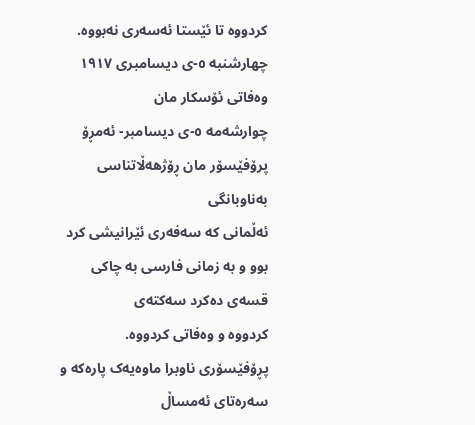کردووە تا ئێستا ئەسەری نەبووە.
چهارشنبە ٥-ی دیسامبری ١٩١٧
وەفاتی ئۆسکار مان
چوارشەمە ٥-ی دیسامبر- ئەمڕۆ پرۆفێسۆر مان ڕۆژهەڵاتناسی بەناوبانگی
ئەڵمانی کە سەفەری ئێرانیشی کرد بوو و بە زمانی فارسی بە چاکی قسەی دەکرد سەکتەی
کردووە و وەفاتی کردووە. پڕۆفێسۆری ناوبرا ماوەیەک پارەکە و سەرەتای ئەمساڵ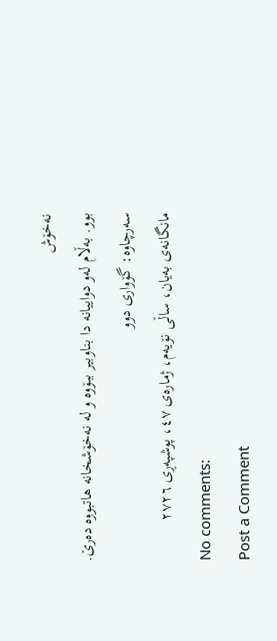نەخۆش
بوو. بەڵام لەو دواییانە دا بناوبیر ببۆوە و لە نەخۆشخانە هاتبووە دەرێ.
سەرچاوە: گۆواری دوو
مانگانەی بەیان، ساڵی نۆیەم، ژمارەی ٤٧، پوشپەڕی ٢٧٢٦
No comments:
Post a Comment